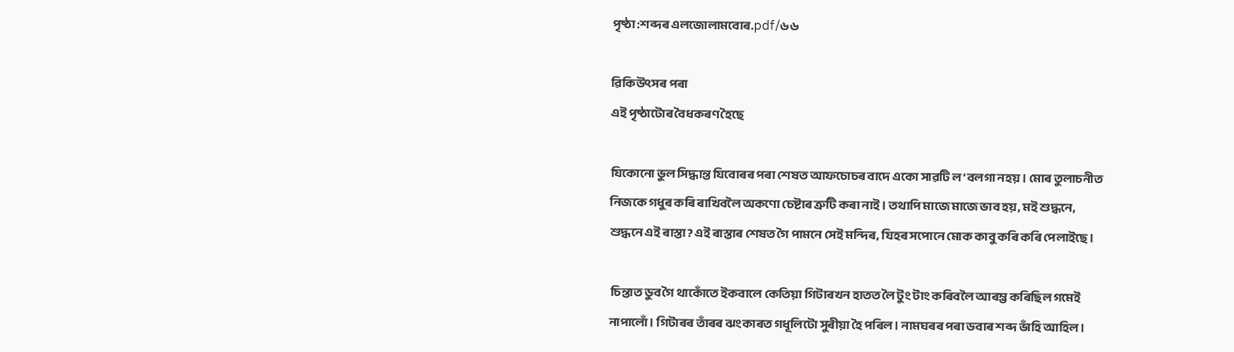পৃষ্ঠা:শব্দৰ এলজোলামবোৰ.pdf/৬৬

ৱিকিউৎসৰ পৰা
এই পৃষ্ঠাটোৰ বৈধকৰণ হৈছে

যিকোনো ভুল সিদ্ধান্ত যিবোৰৰ পৰা শেষত আফচোচৰ বাদে একো সাৱটি ল’বলগা নহয়। মোৰ তুলাচনীত নিজকে গধুৰ কৰি ৰাখিবলৈ অকণো চেষ্টাৰ ত্ৰুটি কৰা নাই। তথাপি মাজে মাজে ভাব হয়, মই শুদ্ধনে, শুদ্ধনে এই ৰাস্তা? এই ৰাস্তাৰ শেষত গৈ পামনে সেই মন্দিৰ, যিহৰ সপোনে মোক কাবু কৰি কৰি পেলাইছে।

 চিন্তাত ডুব গৈ থাকোঁতে ইকবালে কেতিয়া গিটাৰখন হাতত লৈ টুং টাং কৰিবলৈ আৰম্ভ কৰিছিল গমেই নাপালোঁ। গিটাৰৰ তাঁৰৰ ঝংকাৰত গধূলিটো সুৰীয়া হৈ পৰিল। নামঘৰৰ পৰা ডবাৰ শব্দ ভাঁহি আহিল।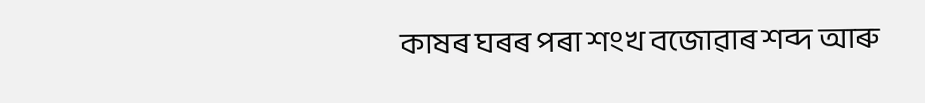কাষৰ ঘৰৰ পৰা শংখ বজোৱাৰ শব্দ আৰু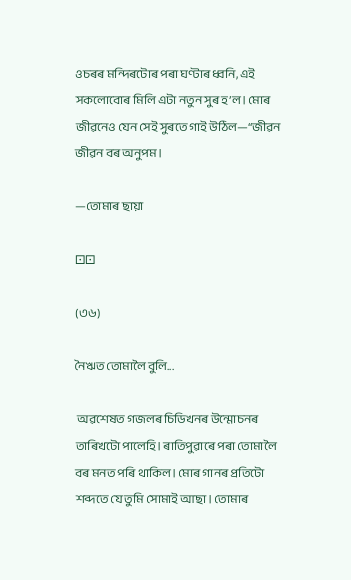ওচৰৰ মন্দিৰটোৰ পৰা ঘণ্টাৰ ধ্বনি, এই সকলোবোৰ মিলি এটা নতুন সুৰ হ’ল। মোৰ জীৱনেও যেন সেই সুৰতে গাই উঠিল—“জীৱন জীৱন বৰ অনুপম।

—তোমাৰ ছায়া

⚀⚀

(৩৬)

নৈঋত তোমালৈ বুলি...

 অৱশেষত গজলৰ চিডিখনৰ উন্মোচনৰ তাৰিখটো পালেহি। ৰাতিপুৱাৰে পৰা তোমালৈ বৰ মনত পৰি থাকিল। মোৰ গানৰ প্ৰতিটো শব্দতে যে তুমি সোমাই আছা। তোমাৰ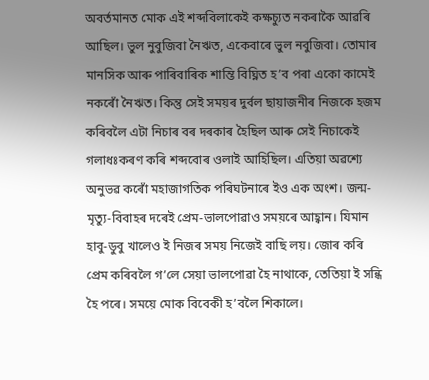অবৰ্তমানত মোক এই শব্দবিলাকেই কক্ষচ্যুত নকৰাকৈ আৱৰি আছিল। ভুল নুবুজিবা নৈঋত, একেবাৰে ভুল নবুজিবা। তোমাৰ মানসিক আৰু পাৰিবাৰিক শান্তি বিঘ্নিত হ’ব পৰা একো কামেই নকৰোঁ নৈঋত। কিন্তু সেই সময়ৰ দুৰ্বল ছায়াজনীৰ নিজকে হজম কৰিবলৈ এটা নিচাৰ বৰ দৰকাৰ হৈছিল আৰু সেই নিচাকেই গলাধঃকৰণ কৰি শব্দবোৰ ওলাই আহিছিল। এতিয়া অৱশ্যে অনুভৱ কৰোঁ মহাজাগতিক পৰিঘটনাৰে ইও এক অংশ। জন্ম-মৃত্যু-বিবাহৰ দৰেই প্ৰেম-ভালপোৱাও সময়ৰে আহ্বান। যিমান হাবু-ডুবু খালেও ই নিজৰ সময় নিজেই বাছি লয়। জোৰ কৰি প্ৰেম কৰিবলৈ গ’লে সেয়া ভালপোৱা হৈ নাথাকে, তেতিয়া ই সন্ধি হৈ পৰে। সময়ে মোক বিবেকী হ’বলৈ শিকালে।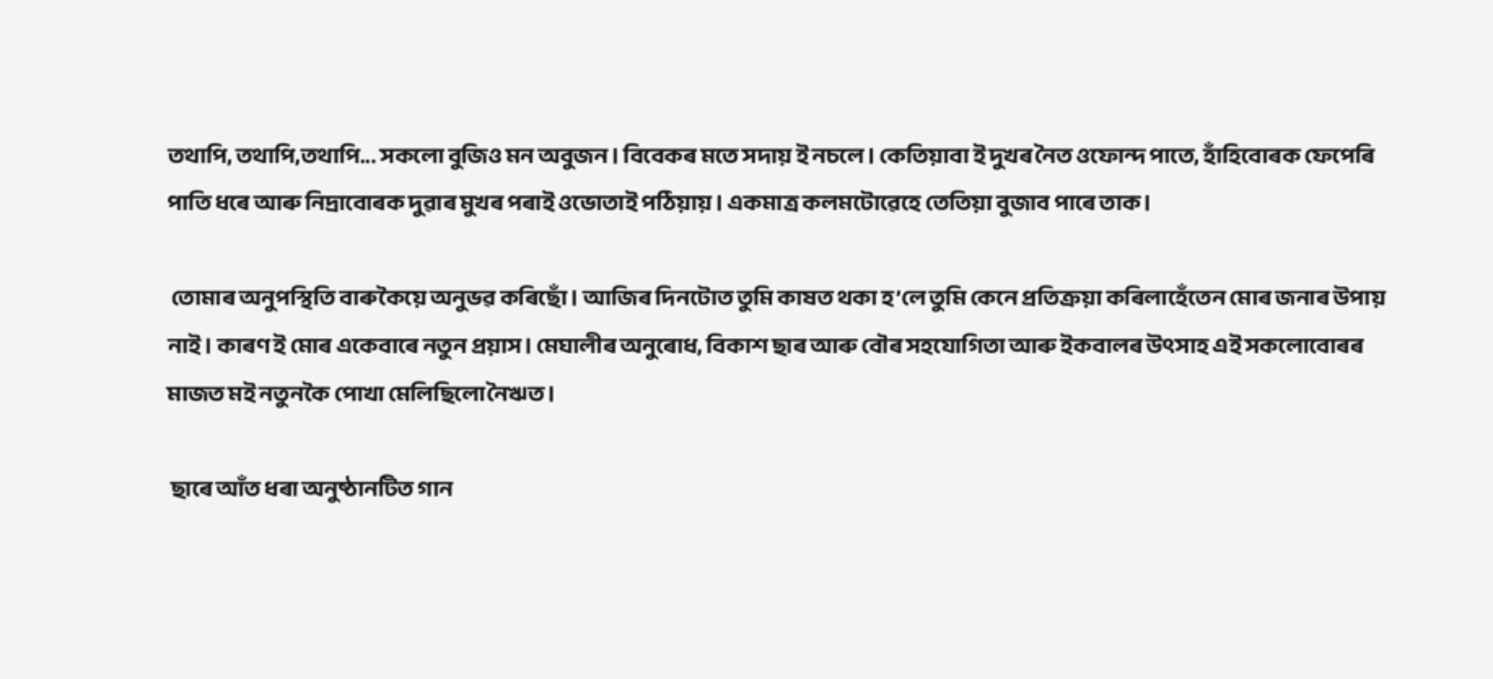তথাপি, তথাপি,তথাপি... সকলো বুজিও মন অবুজন। বিবেকৰ মতে সদায় ই নচলে। কেতিয়াবা ই দুখৰ নৈত ওফোন্দ পাতে, হাঁহিবোৰক ফেপেৰি পাতি ধৰে আৰু নিদ্ৰাবোৰক দুৱাৰ মুখৰ পৰাই ওভোতাই পঠিয়ায়। একমাত্ৰ কলমটোৱেহে তেতিয়া বুজাব পাৰে তাক।

 তোমাৰ অনুপস্থিতি বাৰুকৈয়ে অনুভৱ কৰিছোঁ। আজিৰ দিনটোত তুমি কাষত থকা হ’লে তুমি কেনে প্ৰতিক্ৰয়া কৰিলাহেঁতেন মোৰ জনাৰ উপায় নাই। কাৰণ ই মোৰ একেবাৰে নতুন প্ৰয়াস। মেঘালীৰ অনুৰোধ, বিকাশ ছাৰ আৰু বৌৰ সহযোগিতা আৰু ইকবালৰ উৎসাহ এই সকলোবোৰৰ মাজত মই নতুনকৈ পোখা মেলিছিলো নৈঋত।

 ছাৰে আঁত ধৰা অনুষ্ঠানটিত গান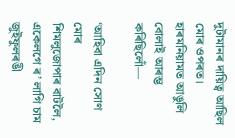দুটামানৰ দায়িত্ব আছিল মোৰ ওপৰত। হাৰমনিয়ামত আঙুলি বোলাই আৰম্ভ কৰিছিলোঁ—

‘আহিবা এদিন সোণ মোৰ
শিমলুজোপাৰ বাটলৈ,
একেলগে ৰ’ লাগি চাম
জুইফুলৰঙী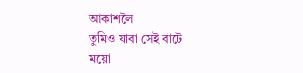আকাশলৈ
তুমিও যাবা সেই বাটে
ময়ো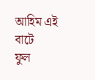আহিম এই বাটে
ফুল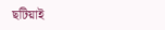ছটিয়াই